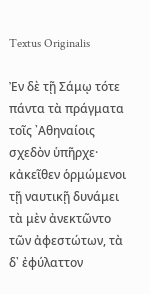Textus Originalis

Ἐν δὲ τῇ Σάμῳ τότε πάντα τὰ πράγματα τοῖς ᾿Αθηναίοις σχεδὸν ὑπῆρχε· κἀκεῖθεν ὁρμώμενοι τῇ ναυτικῇ δυνάμει τὰ μὲν ἀνεκτῶντο τῶν ἀφεστώτων, τὰ δ᾽ ἐφύλαττον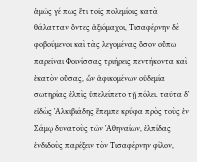ἁμῶς γέ πως ἔτι τοῖς πολεμίοις κατὰ θάλατταν ὄντες ἀξιόμαχοι, Τισαφέρνην δὲ φοβούμενοι καὶ τὰς λεγομένας ὅσον οὔπω παρεῖναι Φοινίσσας τριήρεις πεντήκοντα καὶ ἑκατὸν οὔσας, ὧν ἀφικομένων οὐδεμία σωτηρίας ἐλπὶς ὑπελείπετο τῇ πόλει. ταῦτα δ᾽ εἰδὼς ᾿Αλκιβιάδης ἔπεμπε κρύφα πρὸς τοὺς ἐν Σάμῳ δυνατοὺς τῶν ᾿Αθηναίων, ἐλπίδας ἐνδιδοὺς παρέξειν τὸν Τισαφέρνην φίλον,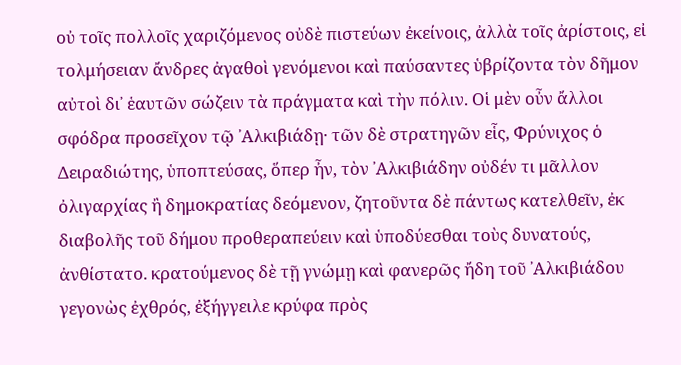οὐ τοῖς πολλοῖς χαριζόμενος οὐδὲ πιστεύων ἐκείνοις, ἀλλὰ τοῖς ἀρίστοις, εἰ τολμήσειαν ἄνδρες ἀγαθοὶ γενόμενοι καὶ παύσαντες ὑβρίζοντα τὸν δῆμον αὐτοὶ δι᾽ ἑαυτῶν σώζειν τὰ πράγματα καὶ τὴν πόλιν. Οἱ μὲν οὖν ἄλλοι σφόδρα προσεῖχον τῷ ᾿Αλκιβιάδῃ· τῶν δὲ στρατηγῶν εἷς, Φρύνιχος ὁ Δειραδιώτης, ὑποπτεύσας, ὅπερ ἦν, τὸν ᾿Αλκιβιάδην οὐδέν τι μᾶλλον ὀλιγαρχίας ἢ δημοκρατίας δεόμενον, ζητοῦντα δὲ πάντως κατελθεῖν, ἐκ διαβολῆς τοῦ δήμου προθεραπεύειν καὶ ὑποδύεσθαι τοὺς δυνατούς, ἀνθίστατο. κρατούμενος δὲ τῇ γνώμῃ καὶ φανερῶς ἤδη τοῦ ᾿Αλκιβιάδου γεγονὼς ἐχθρός, ἐξήγγειλε κρύφα πρὸς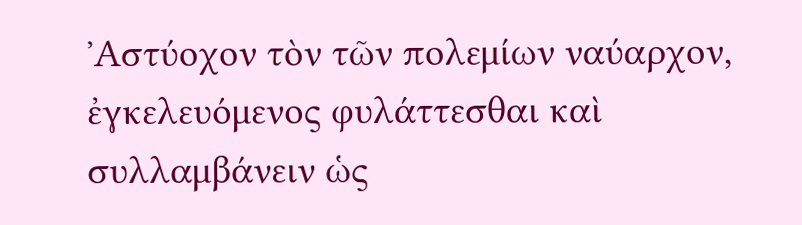᾿Αστύοχον τὸν τῶν πολεμίων ναύαρχον, ἐγκελευόμενος φυλάττεσθαι καὶ συλλαμβάνειν ὡς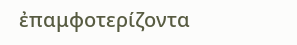ἐπαμφοτερίζοντα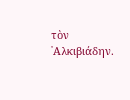τὸν ᾿Αλκιβιάδην.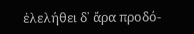ἐλελήθει δ᾽ ἄρα προδό-